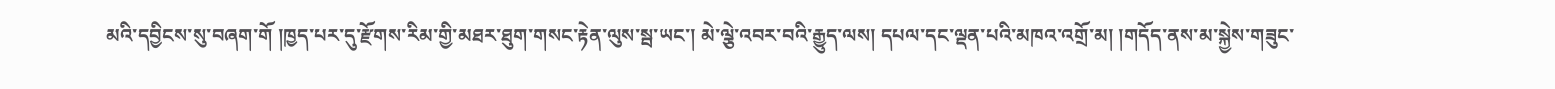མའི་དབྱིངས་སུ་བཞག་གོ །ཁྱད་པར་དུ་རྫོགས་རིམ་གྱི་མཐར་ཐུག་གསང་རྟེན་ལུས་སྦ་ཡང་། མེ་ལྕེ་འབར་བའི་རྒྱུད་ལས། དཔལ་དང་ལྡན་པའི་མཁའ་འགྲོ་མ། །གདོད་ནས་མ་སྐྱེས་གཟུང་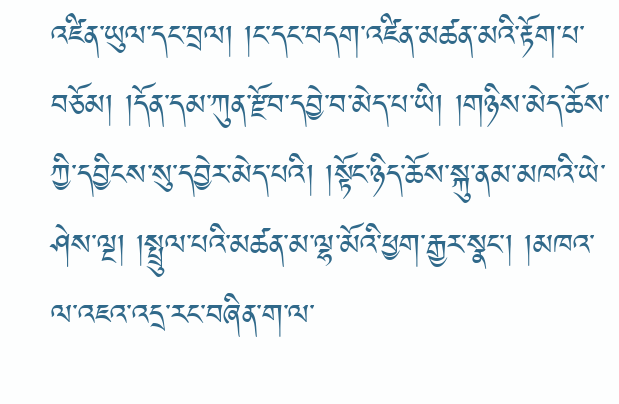འཛིན་ཡུལ་དང་བྲལ། །ང་དང་བདག་འཛིན་མཚན་མའི་རྟོག་པ་བཅོམ། །དོན་དམ་ཀུན་རྫོབ་དབྱེ་བ་མེད་པ་ཡི། །གཉིས་མེད་ཆོས་ཀྱི་དབྱིངས་སུ་དབྱེར་མེད་པའི། །སྟོང་ཉིད་ཆོས་སྐུ་ནམ་མཁའི་ཡེ་ཤེས་ལྔ། །སྤྲུལ་པའི་མཚན་མ་ལྷ་མོའི་ཕྱག་རྒྱར་སྣང་། །མཁའ་ལ་འཇའ་འདྲ་རང་བཞིན་ག་ལ་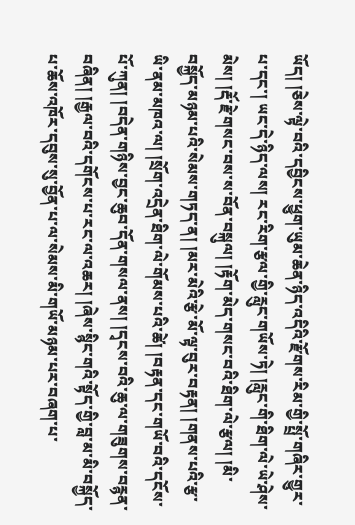ཡོད། །ཅེས་ལྟེ་བའི་དབྱིངས་ཕྱུག་ཡུམ་ཆེན་ཉིད་འདིའི་རྫོགས་རིམ་གྱི་སྤྲོ་གཞིར་གྱུར་པ་དང་། ཡང་དེ་ཉིད་ལས། རང་རིག་རྩལ་གྱི་རླུང་གཡོས་ཏེ། །རླུང་གི་ཐིག་ལེ་ཡེ་ཤེས་མེས། །རྡོ་རྗེ་གསང་བས་ས་བོན་བསྐུལ། །རྟོག་མེད་གསང་བའི་ཐིག་ལེ་རྩལ། །མི་བསྐྱོད་མཉམ་པའི་སེམས་གཏད་ན། །མར་མེའི་རྩེ་མོ་ལྟ་བུར་བརྟན། །གནས་པའི་རྩ་ཡི་ནམ་མཁའ་ལ། །སྲོག་འདྲེན་ཐིག་ལེ་གོམས་པའི་ཚེ། །བརྟན་དང་གཡོ་བའི་དངོས་པོ་ཀུན། །བདེན་གཉིས་བྱང་ཆུབ་དོན་གསལ་ནས། །དྭངས་བའི་ཆུ་ལ་གཟུགས་བརྙན་བཞིན། །རྒྱལ་བའི་དགོངས་པ་རང་ལ་འཆར། །ཞེས་སྙིང་གའི་སྟོད་གྱི་བླ་མ་མི་བསྐྱོད་པ་ཆོས་འཁོར་དབུས་སུ་བྱོན་པ་ལ་སེམས་མི་གཡོ་མཉམ་པར་བཞག་པ་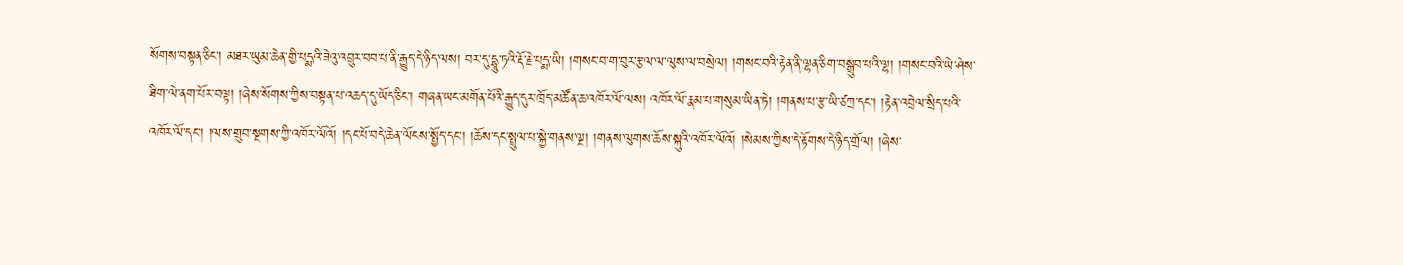སོགས་བསྟན་ཅིང་། མཐར་ཡུམ་ཆེན་གྱི་པདྨའི་ཟེའུ་འབྲུར་བབ་པ་ནི་རྒྱུད་དེ་ཉིད་ལས། བར་དུ་དྷཱུ་ཏའི་རྡོ་རྗེ་པདྨ་ཡི། །གསང་བ་ག་བུར་རྩལ་ལ་ལུས་ལ་བསྲེལ། །གསང་བའི་རྟེན་ནི་ལྷན་ཅིག་བསྒྲུབ་པའི་ལྷ། །གསང་བའི་ཡེ་ཤེས་ཐིག་ལེ་ནག་པོར་བལྟ། །ཞེས་སོགས་ཀྱིས་བསྟན་པ་འཆད་དུ་ཡོད་ཅིང་། གཞན་ཡང་མགོན་པོའི་རྒྱུད་དུར་ཁྲོད་མཚོན་ཆ་འཁོར་ལོ་ལས། འཁོར་ལོ་རྣམ་པ་གསུམ་ཡིན་ཏེ། །གནས་པ་རྩ་ཡི་ཙཀྲ་དང་། །རྟེན་འབྲེལ་སྲིད་པའི་འཁོར་ལོ་དང་། །ལས་གྲུབ་སྔགས་ཀྱི་འཁོར་ལོའོ། །དང་པོ་བདེ་ཆེན་ལོངས་སྤྱོད་དང་། །ཆོས་དང་སྤྲུལ་པ་སྐྱེ་གནས་ལྔ། །གནས་ལུགས་ཆོས་སྐུའི་འཁོར་ལོའོ། །སེམས་ཀྱིས་དེ་རྟོགས་དེ་ཉིད་གྲོལ། །ཞེས་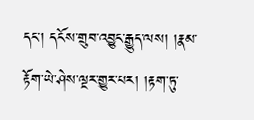དང་། དངོས་གྲུབ་འབྱུང་རྒྱུད་ལས། །རྣམ་རྟོག་ཡེ་ཤེས་ལྔར་གྱུར་པར། །རྟག་ཏུ་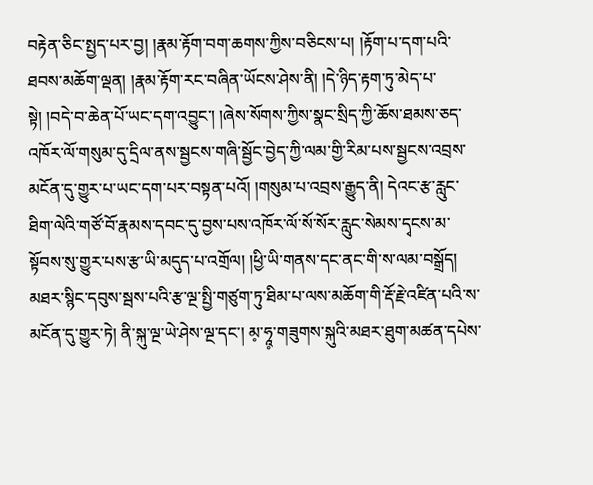བརྟེན་ཅིང་སྤྱད་པར་བྱ། །རྣམ་རྟོག་བག་ཆགས་ཀྱིས་བཅིངས་པ། །རྟོག་པ་དག་པའི་ཐབས་མཆོག་ལྡན། །རྣམ་རྟོག་རང་བཞིན་ཡོངས་ཤེས་ནི། །དེ་ཉིད་རྟག་ཏུ་མེད་པ་སྟེ། །བདེ་བ་ཆེན་པོ་ཡང་དག་འབྱུང་། །ཞེས་སོགས་ཀྱིས་སྣང་སྲིད་ཀྱི་ཆོས་ཐམས་ཅད་འཁོར་ལོ་གསུམ་དུ་དྲིལ་ནས་སྦྱངས་གཞི་སྦྱོང་བྱེད་ཀྱི་ལམ་གྱི་རིམ་པས་སྦྱངས་འབྲས་མངོན་དུ་གྱུར་པ་ཡང་དག་པར་བསྟན་པའོ། །གསུམ་པ་འབྲས་རྒྱུད་ནི། དེའང་རྩ་རླུང་ཐིག་ལེའི་གཙོ་བོ་རྣམས་དབང་དུ་བྱས་པས་འཁོར་ལོ་སོ་སོར་རླུང་སེམས་དྭངས་མ་སྟོབས་སུ་གྱུར་པས་རྩ་ཡི་མདུད་པ་འགྲོལ། །ཕྱི་ཡི་གནས་དང་ནང་གི་ས་ལམ་བསྒྲོད། མཐར་སྙིང་དབུས་སྦས་པའི་རྩ་ལྔ་སྤྱི་གཙུག་ཏུ་ཐིམ་པ་ལས་མཆོག་གི་རྡོ་རྗེ་འཛིན་པའི་ས་མངོན་དུ་གྱུར་ཏེ། ནི་སྐུ་ལྔ་ཡེ་ཤེས་ལྔ་དང་། མ༷་ཧཱ༷་གཟུགས་སྐུའི་མཐར་ཐུག་མཚན་དཔེས་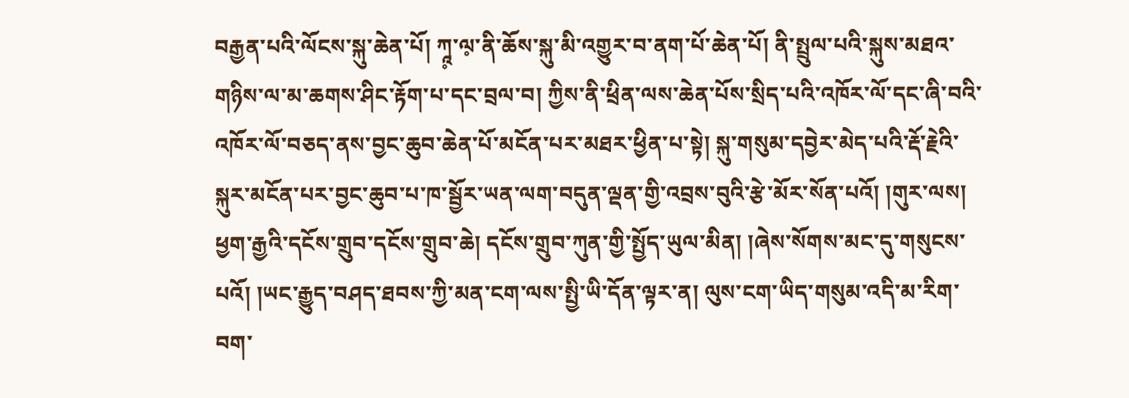བརྒྱན་པའི་ལོངས་སྐུ་ཆེན་པོ། ཀཱ༷་ལ༷་ནི་ཆོས་སྐུ་མི་འགྱུར་བ་ནག་པོ་ཆེན་པོ། ནི་སྤྲུལ་པའི་སྐུས་མཐའ་གཉིས་ལ་མ་ཆགས་ཤིང་རྟོག་པ་དང་བྲལ་བ། ཀྱིས་ནི་ཕྲིན་ལས་ཆེན་པོས་སྲིད་པའི་འཁོར་ལོ་དང་ཞི་བའི་འཁོར་ལོ་བཅད་ནས་བྱང་ཆུབ་ཆེན་པོ་མངོན་པར་མཐར་ཕྱིན་པ་སྟེ། སྐུ་གསུམ་དབྱེར་མེད་པའི་རྡོ་རྗེའི་སྐུར་མངོན་པར་བྱང་ཆུབ་པ་ཁ་སྦྱོར་ཡན་ལག་བདུན་ལྡན་གྱི་འབྲས་བུའི་རྩེ་མོར་སོན་པའོ། །གུར་ལས། ཕྱག་རྒྱའི་དངོས་གྲུབ་དངོས་གྲུབ་ཆེ། དངོས་གྲུབ་ཀུན་གྱི་སྤྱོད་ཡུལ་མིན། །ཞེས་སོགས་མང་དུ་གསུངས་པའོ། །ཡང་རྒྱུད་བཤད་ཐབས་ཀྱི་མན་ངག་ལས་སྤྱི་ཡི་དོན་ལྟར་ན། ལུས་ངག་ཡིད་གསུམ་འདི་མ་རིག་བག་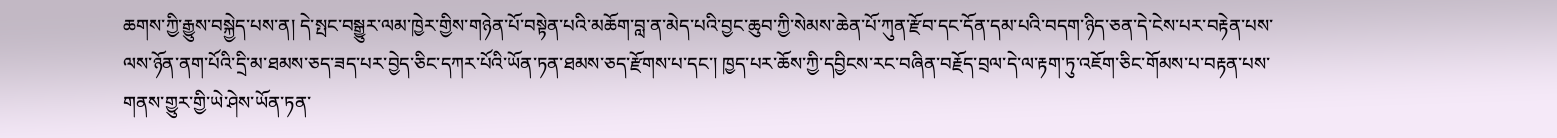ཆགས་ཀྱི་རྒྱུས་བསྐྱེད་པས་ན། དེ་སྤང་བསྒྱུར་ལམ་ཁྱེར་གྱིས་གཉེན་པོ་བསྟེན་པའི་མཆོག་བླ་ན་མེད་པའི་བྱང་ཆུབ་ཀྱི་སེམས་ཆེན་པོ་ཀུན་རྫོབ་དང་དོན་དམ་པའི་བདག་ཉིད་ཅན་དེ་ངེས་པར་བརྟེན་པས་ལས་ཉོན་ནག་པོའི་དྲི་མ་ཐམས་ཅད་ཟད་པར་བྱེད་ཅིང་དཀར་པོའི་ཡོན་ཏན་ཐམས་ཅད་རྫོགས་པ་དང་། ཁྱད་པར་ཆོས་ཀྱི་དབྱིངས་རང་བཞིན་བརྗོད་བྲལ་དེ་ལ་རྟག་ཏུ་འཇོག་ཅིང་གོམས་པ་བརྟན་པས་གནས་གྱུར་གྱི་ཡེ་ཤེས་ཡོན་ཏན་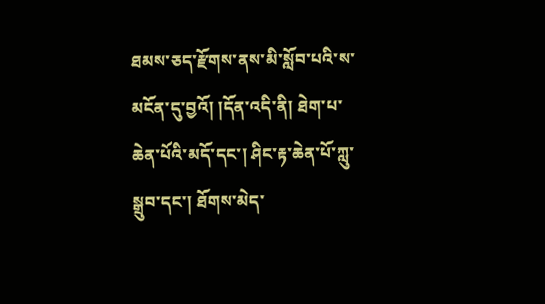ཐམས་ཅད་རྫོགས་ནས་མི་སློབ་པའི་ས་མངོན་དུ་བྱའོ། །དོན་འདི་ནི། ཐེག་པ་ཆེན་པོའི་མདོ་དང་། ཤིང་རྟ་ཆེན་པོ་ཀླུ་སྒྲུབ་དང་། ཐོགས་མེད་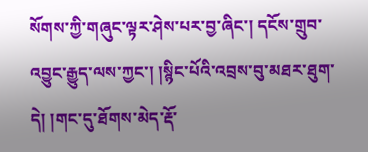སོགས་ཀྱི་གཞུང་ལྟར་ཤེས་པར་བྱ་ཞིང་། དངོས་གྲུབ་འབྱུང་རྒྱུད་ལས་ཀྱང་། །སྙིང་པོའི་འབྲས་བུ་མཐར་ཐུག་དེ། །གང་དུ་ཐོགས་མེད་རྡོ་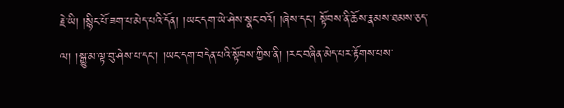རྗེ་ཡི། །སྙིང་པོ་ཟག་པ་མེད་པའི་དོན། །ཡང་དག་ཡེ་ཤེས་སྣང་བའོ། །ཞེས་དང་། སྟོབས་ནི་ཆོས་རྣམས་ཐམས་ཅད་ལ། །སྒྱུ་མ་ལྟ་བུ་ཤེས་པ་དང་། །ཡང་དག་བདེན་པའི་སྟོབས་ཀྱིས་ནི། །རང་བཞིན་མེད་པར་རྟོགས་པས་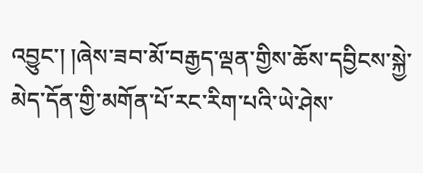འབྱུང་། །ཞེས་ཟབ་མོ་བརྒྱད་ལྡན་གྱིས་ཆོས་དབྱིངས་སྐྱེ་མེད་དོན་གྱི་མགོན་པོ་རང་རིག་པའི་ཡེ་ཤེས་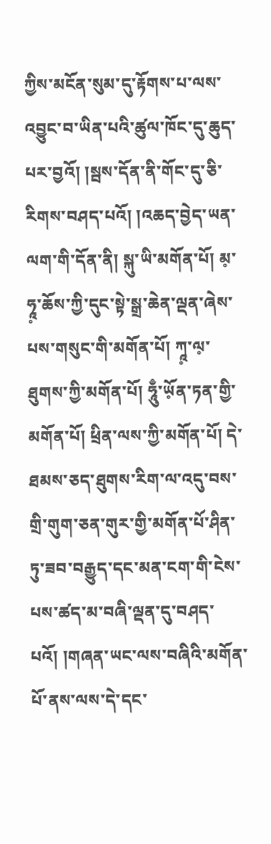ཀྱིས་མངོན་སུམ་དུ་རྟོགས་པ་ལས་འབྱུང་བ་ཡིན་པའི་ཚུལ་ཁོང་དུ་ཆུད་པར་བྱའོ། །སྦས་དོན་ནི་གོང་དུ་ཅི་རིགས་བཤད་པའོ། །འཆད་བྱེད་ཡན་ལག་གི་དོན་ནི། སྐུ་ཡི་མགོན་པོ། མ༷་ཧཱ༷་ཆོས་ཀྱི་དུང་སྟེ་སྒྲ་ཆེན་ལྡན་ཞེས་པས་གསུང་གི་མགོན་པོ། ཀཱ༷་ལ༷་ཐུགས་ཀྱི་མགོན་པོ། ཧཱུྃ་ཡོ༷ན་ཏན་གྱི་མགོན་པོ། ཕྲིན་ལས་ཀྱི་མགོན་པོ། དེ་ཐམས་ཅད་ཐུགས་རིག་ལ་འདུ་བས་གྲི་གུག་ཅན་གུར་གྱི་མགོན་པོ་ཤིན་ཏུ་ཟབ་བརྒྱུད་དང་མན་ངག་གི་ངེས་པས་ཚད་མ་བཞི་ལྡན་དུ་བཤད་པའོ། །གཞན་ཡང་ལས་བཞིའི་མགོན་པོ་ནས་ལས་དེ་དང་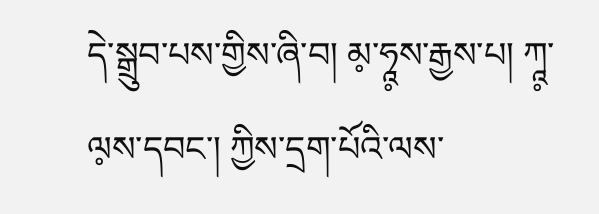དེ་སྒྲུབ་པས་གྱིས་ཞི་བ། མ༷་ཧཱ༷ས་རྒྱས་པ། ཀཱ༷་ལ༷ས་དབང་། ཀྱིས་དྲག་པོའི་ལས་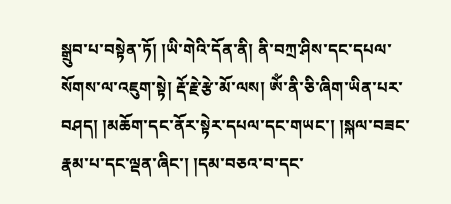སྒྲུབ་པ་བསྟེན་ཏོ། །ཡི་གེའི་དོན་ནི། ནི་བཀྲ་ཤིས་དང་དཔལ་སོགས་ལ་འཇུག་སྟེ། རྡོ་རྗེ་རྩེ་མོ་ལས། ཨོཾ་ནི་ཅི་ཞིག་ཡིན་པར་བཤད། །མཆོག་དང་ནོར་སྟེར་དཔལ་དང་གཡང་། །སྐལ་བཟང་རྣམ་པ་དང་ལྡན་ཞིང་། །དམ་བཅའ་བ་དང་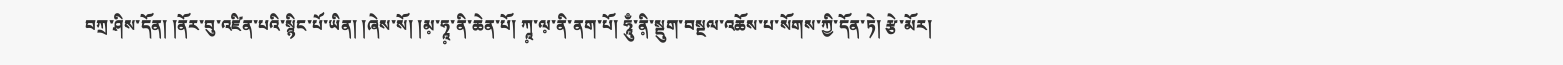བཀྲ་ཤིས་དོན། །ནོར་བུ་འཛིན་པའི་སྙིང་པོ་ཡིན། །ཞེས་སོ། །མ༷་ཧཱ༷་ནི་ཆེན་པོ། ཀཱ༷་ལ༷་ནི་ནག་པོ། ཧཱུྃ་ནི༷་སྡུག་བསྔལ་འཆོས་པ་སོགས་ཀྱི་དོན་ཏེ། རྩེ་མོར།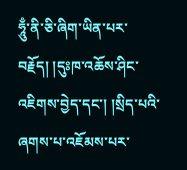ཧཱུྃ་ནི་ཅི་ཞིག་ཡིན་པར་བརྗོད། །དུཿཁ་འཆོས་ཤིང་འཇིགས་བྱེད་དང་། །སྲིད་པའི་ཞགས་པ་འཇོམས་པར་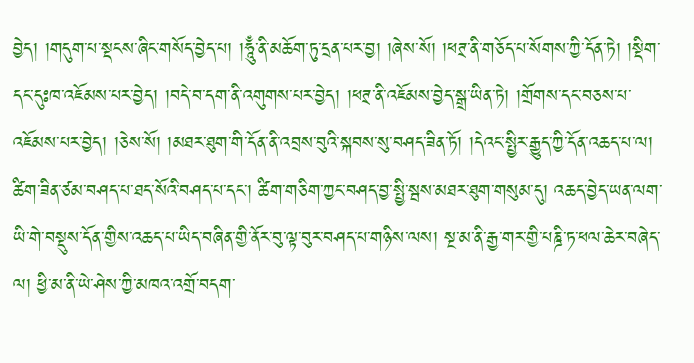བྱེད། །གདུག་པ་སྡངས་ཞིང་གསོད་བྱེད་པ། །ཧཱུྃ་ནི་མཆོག་ཏུ་དྲན་པར་བྱ། །ཞེས་སོ། །ཕཊྲ་ནི་གཅོད་པ་སོགས་ཀྱི་དོན་ཏེ། །སྡིག་དང་དུཿཁ་འཇོམས་པར་བྱེད། །བདེ་བ་དག་ནི་འགུགས་པར་བྱེད། །ཕཊྲ་ནི་འཇོམས་བྱེད་སྒྲ་ཡིན་ཏེ། །གྲོགས་དང་བཅས་པ་འཇོམས་པར་བྱེད། །ཅེས་སོ། །མཐར་ཐུག་གི་དོན་ནི་འབྲས་བུའི་སྐབས་སུ་བཤད་ཟིན་ཏོ། །དེའང་སྤྱིར་རྒྱུད་ཀྱི་དོན་འཆད་པ་ལ། ཚིག་ཟིན་ཙམ་བཤད་པ་ཐད་སོའི་བཤད་པ་དང་། ཚིག་གཅིག་ཀྱང་བཤད་བྱ་སྤྱི་སྦས་མཐར་ཐུག་གསུམ་དུ། འཆད་བྱེད་ཡན་ལག་ཡི་གེ་བསྡུས་དོན་གྱིས་འཆད་པ་ཡིད་བཞིན་གྱི་ནོར་བུ་ལྟ་བུར་བཤད་པ་གཉིས་ལས། སྔ་མ་ནི་རྒྱ་གར་གྱི་པཎྜི་ཏ་ཕལ་ཆེར་བཞེད་ལ། ཕྱི་མ་ནི་ཡེ་ཤེས་ཀྱི་མཁའ་འགྲོ་བདག་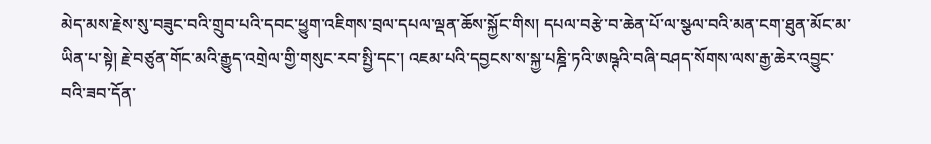མེད་མས་རྗེས་སུ་བཟུང་བའི་གྲུབ་པའི་དབང་ཕྱུག་འཇིགས་བྲལ་དཔལ་ལྡན་ཆོས་སྐྱོང་གིས། དཔལ་བརྩེ་བ་ཆེན་པོ་ལ་སྩལ་བའི་མན་ངག་ཐུན་མོང་མ་ཡིན་པ་སྟེ། རྗེ་བཙུན་གོང་མའི་རྒྱུད་འགྲེལ་གྱི་གསུང་རབ་སྤྱི་དང་། འཇམ་པའི་དབྱངས་ས་སྐྱ་པཎྜི་ཏའི་ཨཥྚའི་བཞི་བཤད་སོགས་ལས་རྒྱ་ཆེར་འབྱུང་བའི་ཟབ་དོན་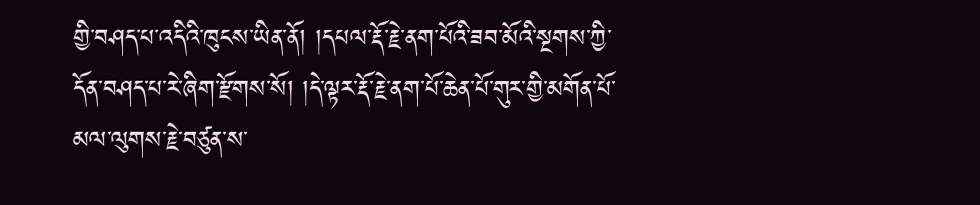གྱི་བཤད་པ་འདིའི་ཁུངས་ཡིན་ནོ། །དཔལ་རྡོ་རྗེ་ནག་པོའི་ཟབ་མོའི་སྔགས་ཀྱི་དོན་བཤད་པ་རེ་ཞིག་རྫོགས་སོ། །དེ་ལྟར་རྡོ་རྗེ་ནག་པོ་ཆེན་པོ་གུར་གྱི་མགོན་པོ་མལ་ལུགས་རྗེ་བཙུན་ས་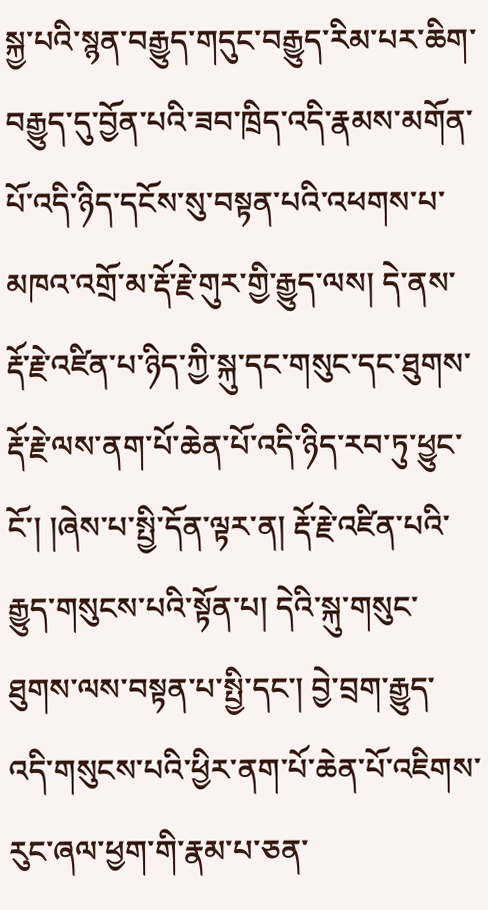སྐྱ་པའི་སྙན་བརྒྱུད་གདུང་བརྒྱུད་རིམ་པར་ཆིག་བརྒྱུད་དུ་བྱོན་པའི་ཟབ་ཁྲིད་འདི་རྣམས་མགོན་པོ་འདི་ཉིད་དངོས་སུ་བསྟན་པའི་འཕགས་པ་མཁའ་འགྲོ་མ་རྡོ་རྗེ་གུར་གྱི་རྒྱུད་ལས། དེ་ནས་རྡོ་རྗེ་འཛིན་པ་ཉིད་ཀྱི་སྐུ་དང་གསུང་དང་ཐུགས་རྡོ་རྗེ་ལས་ནག་པོ་ཆེན་པོ་འདི་ཉིད་རབ་ཏུ་ཕྱུང་ངོ་། །ཞེས་པ་སྤྱི་དོན་ལྟར་ན། རྡོ་རྗེ་འཛིན་པའི་རྒྱུད་གསུངས་པའི་སྟོན་པ། དེའི་སྐུ་གསུང་ཐུགས་ལས་བསྟན་པ་སྤྱི་དང་། བྱེ་བྲག་རྒྱུད་འདི་གསུངས་པའི་ཕྱིར་ནག་པོ་ཆེན་པོ་འཇིགས་རུང་ཞལ་ཕྱག་གི་རྣམ་པ་ཅན་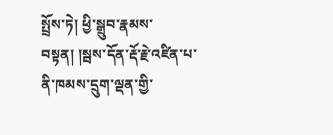སྤྲོས་ཏེ། ཕྱི་སྒྲུབ་རྣམས་བསྟན། །སྦས་དོན་རྡོ་རྗེ་འཛིན་པ་ནི་ཁམས་དྲུག་ལྡན་གྱི་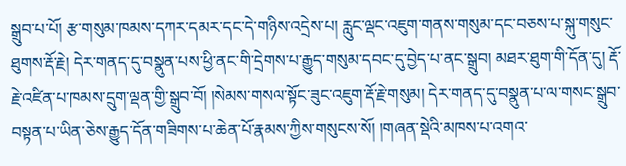སྒྲུབ་པ་པོ། རྩ་གསུམ་ཁམས་དཀར་དམར་དང་དེ་གཉིས་འདྲེས་པ། རླུང་ལྡང་འཇུག་གནས་གསུམ་དང་བཅས་པ་སྐུ་གསུང་ཐུགས་རྡོ་རྗེ། དེར་གནད་དུ་བསྣུན་པས་ཕྱི་ནང་གི་དྲེགས་པ་རྒྱུད་གསུམ་དབང་དུ་བྱེད་པ་ནང་སྒྲུབ། མཐར་ཐུག་གི་དོན་དུ། རྡོ་རྗེ་འཛིན་པ་ཁམས་དྲུག་ལྡན་གྱི་སྒྲུབ་བོ། །སེམས་གསལ་སྟོང་ཟུང་འཇུག་རྡོ་རྗེ་གསུམ། དེར་གནད་དུ་བསྣུན་པ་ལ་གསང་སྒྲུབ་བསྟན་པ་ཡིན་ཅེས་རྒྱུད་དོན་གཟིགས་པ་ཆེན་པོ་རྣམས་ཀྱིས་གསུངས་སོ། །གཞན་སྡེའི་མཁས་པ་འགའ་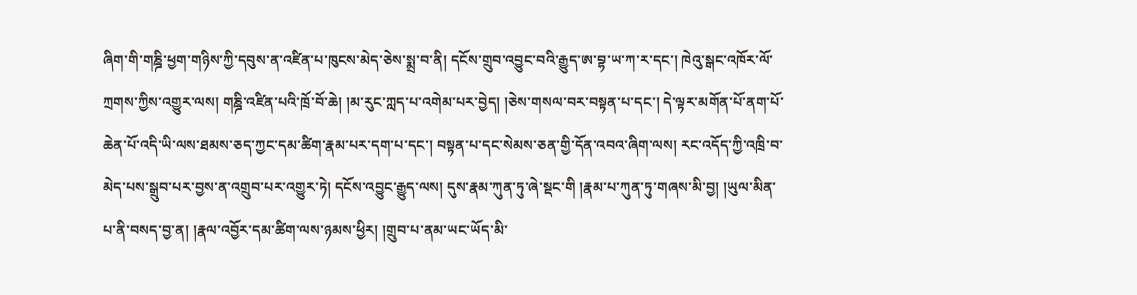ཞིག་གི་གཎྜི་ཕྱག་གཉིས་ཀྱི་དབུས་ན་འཛིན་པ་ཁུངས་མེད་ཅེས་སྨྲ་བ་ནི། དངོས་གྲུབ་འབྱུང་བའི་རྒྱུད་ཨ་བྷ་ཡ་ཀ་ར་དང་། ཁེའུ་སྒང་འཁོར་ལོ་ཀྲགས་ཀྱིས་འགྱུར་ལས། གཎྜི་འཛིན་པའི་ཁྲོ་བོ་ཆེ། །མ་རུང་ཀླད་པ་འགེམ་པར་བྱེད། །ཅེས་གསལ་བར་བསྟན་པ་དང་། དེ་ལྟར་མགོན་པོ་ནག་པོ་ཆེན་པོ་འདི་ཡི་ལས་ཐམས་ཅད་ཀྱང་དམ་ཚིག་རྣམ་པར་དག་པ་དང་། བསྟན་པ་དང་སེམས་ཅན་གྱི་དོན་འབའ་ཞིག་ལས། རང་འདོད་ཀྱི་འཁྲི་བ་མེད་པས་སྒྲུབ་པར་བྱས་ན་འགྲུབ་པར་འགྱུར་ཏེ། དངོས་འབྱུང་རྒྱུད་ལས། དུས་རྣམ་ཀུན་ཏུ་ཞེ་སྡང་གི །རྣམ་པ་ཀུན་ཏུ་གཞས་མི་བྱ། །ཡུལ་མིན་པ་ནི་བསད་བྱ་ན། །རྣལ་འབྱོར་དམ་ཚིག་ལས་ཉམས་ཕྱིར། །གྲུབ་པ་ནམ་ཡང་ཡོད་མི་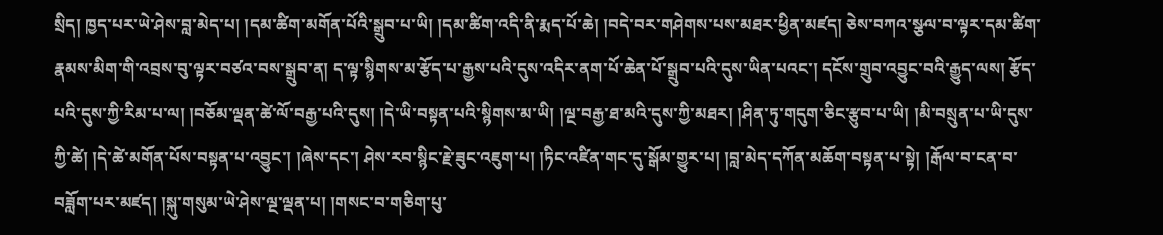སྲིད། ཁྱད་པར་ཡེ་ཤེས་བླ་མེད་པ། །དམ་ཚིག་མགོན་པོའི་སྒྲུབ་པ་ཡི། །དམ་ཚིག་འདི་ནི་རྨད་པོ་ཆེ། །བདེ་བར་གཤེགས་པས་མཐར་ཕྱིན་མཛད། ཅེས་བཀའ་སྩལ་བ་ལྟར་དམ་ཚིག་རྣམས་མིག་གི་འབྲས་བུ་ལྟར་བཙའ་བས་སྒྲུབ་ན། ད་ལྟ་སྙིགས་མ་རྩོད་པ་རྒྱས་པའི་དུས་འདིར་ནག་པོ་ཆེན་པོ་སྒྲུབ་པའི་དུས་ཡིན་པའང་། དངོས་གྲུབ་འབྱུང་བའི་རྒྱུད་ལས། རྩོད་པའི་དུས་ཀྱི་རིམ་པ་ལ། །བཅོམ་ལྡན་ཚེ་ལོ་བརྒྱ་པའི་དུས། །དེ་ཡི་བསྟན་པའི་སྙིགས་མ་ཡི། །ལྔ་བརྒྱ་ཐ་མའི་དུས་ཀྱི་མཐར། །ཤིན་ཏུ་གདུག་ཅིང་རྩུབ་པ་ཡི། །མི་བསྲུན་པ་ཡི་དུས་ཀྱི་ཚེ། །དེ་ཚེ་མགོན་པོས་བསྟན་པ་འབྱུང་། །ཞེས་དང་། ཤེས་རབ་སྙིང་རྗེ་ཟུང་འཇུག་པ། །ཏིང་འཛིན་གང་དུ་སྒོམ་གྱུར་པ། །བླ་མེད་དཀོན་མཆོག་བསྟན་པ་སྟེ། །རྒོལ་བ་ངན་བ་བཟློག་པར་མཛད། །སྐུ་གསུམ་ཡེ་ཤེས་ལྔ་ལྡན་པ། །གསང་བ་གཅིག་པུ་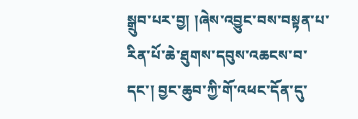སྒྲུབ་པར་བྱ། །ཞེས་འབྱུང་བས་བསྟན་པ་རིན་པོ་ཆེ་ཐུགས་དབུས་འཆངས་བ་དང་། བྱང་ཆུབ་ཀྱི་གོ་འཕང་དོན་དུ་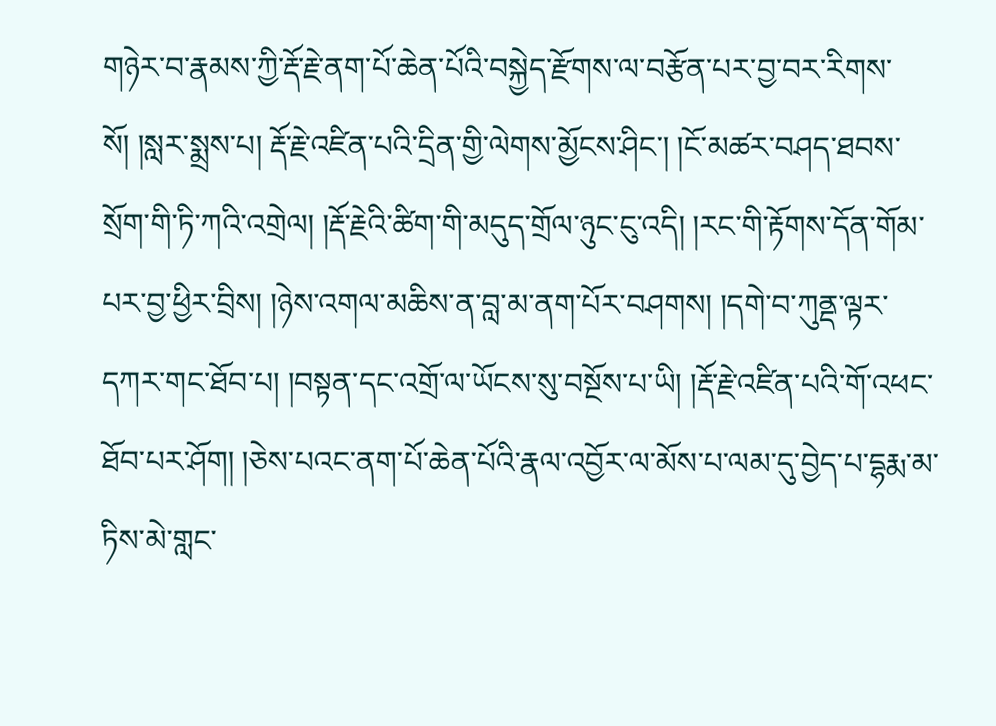གཉེར་བ་རྣམས་ཀྱི་རྡོ་རྗེ་ནག་པོ་ཆེན་པོའི་བསྐྱེད་རྫོགས་ལ་བརྩོན་པར་བྱ་བར་རིགས་སོ། །སླར་སྨྲས་པ། རྡོ་རྗེ་འཛིན་པའི་དྲིན་གྱི་ལེགས་མྱོངས་ཤིང་། །ངོ་མཚར་བཤད་ཐབས་སྲོག་གི་ཏི་ཀའི་འགྲེལ། །རྡོ་རྗེའི་ཚིག་གི་མདུད་གྲོལ་ཉུང་ངུ་འདི། །རང་གི་རྟོགས་དོན་གོམ་པར་བྱ་ཕྱིར་བྲིས། །ཉེས་འགལ་མཆིས་ན་བླ་མ་ནག་པོར་བཤགས། །དགེ་བ་ཀུནྡ་ལྟར་དཀར་གང་ཐོབ་པ། །བསྟན་དང་འགྲོ་ལ་ཡོངས་སུ་བསྔོས་པ་ཡི། །རྡོ་རྗེ་འཛིན་པའི་གོ་འཕང་ཐོབ་པར་ཤོག། །ཅེས་པའང་ནག་པོ་ཆེན་པོའི་རྣལ་འབྱོར་ལ་མོས་པ་ལམ་དུ་བྱེད་པ་དྷརྨ་མ་ཏིས་མེ་གླང་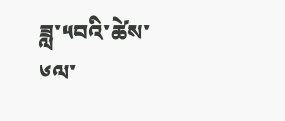ཟླ་༥བའི་ཚེས་༦ལ་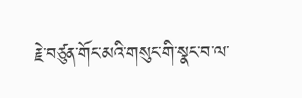རྗེ་བཙུན་གོང་མའི་གསུང་གི་སྣང་བ་ལ་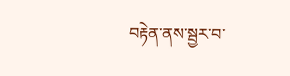བརྟེན་ནས་སྦྱར་བ་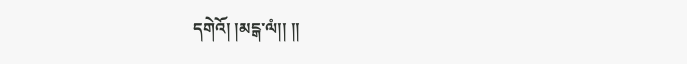དགེའོ། །མངྒ་ལཾ།། །།